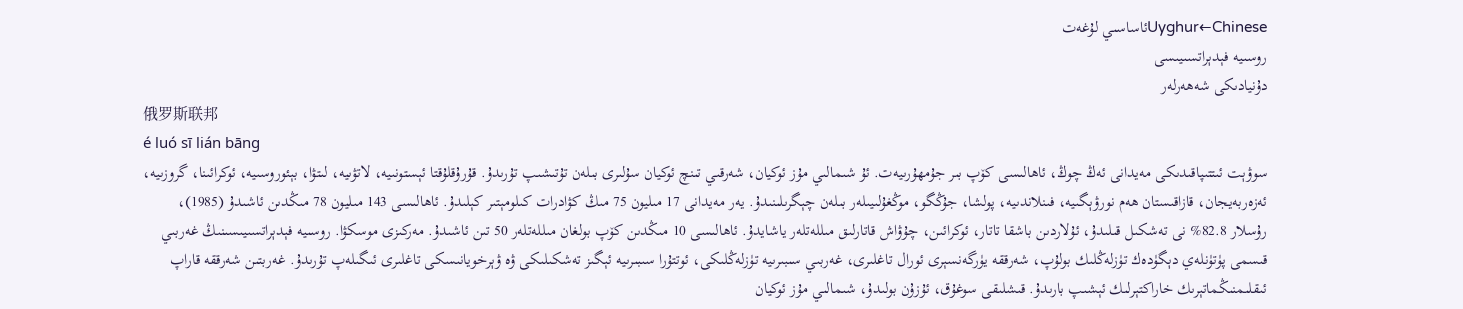Uyghur←Chineseئاساسىي لۇغەت
روسىيە فېدېراتسىيىسى
دۇنيادىكى شەھەرلەر
俄罗斯联邦
é luó sī lián bāng
سوۋېت ئىتتىپاقىدىكى مەيدانى ئەڭ چوڭ، ئاھالىسى كۆپ بىر جۇمھۇرىيەت. ئۇ شىمالىي مۇز ئوكيان، شەرقىي تىنچ ئوكيان سۇلىرى بىلەن تۇتىشىپ تۇرىدۇ. قۇرۇقلۇقتا ئېستونىيە، لاتۋىيە، لىتۋا، بېئوروسىيە، ئوكرائىنا، گروزىيە، ئەزەربەيجان، قازاقىستان ھەم نورۋېگىيە، فىنلاندىيە، پولشا، جۇڭگو، موڭغۇلىيىلەر بىلەن چېگرىلىنىدۇ. يەر مەيدانى 17 مىليون 75 مىڭ كۋادرات كىلومېتىر كېلىدۇ. ئاھالىسى 143 مىليون 78 مىڭدىن ئاشىدۇ (1985)، رۇسلار 82.8% نى تەشكىل قىلىدۇ، ئۇلاردىن باشقا تاتار، ئوكرائىن، چۇۋاش قاتارلىق مىللەتلەر ياشايدۇ. ئاھالىسى 10 مىڭدىن كۆپ بولغان مىللەتلەر 50 تىن ئاشىدۇ. مەركىزى موسكۋا. روسىيە فېدېراتسىيىسىنىڭ غەربىي قىسمى پۈتۈنلەي دېگۈدەك تۈزلەڭلىك بولۇپ، شەرققە يۈرگەنسېرى ئورال تاغلىرى، غەربىي سىبىرىيە تۈزلەڭلىكى، ئوتتۇرا سىبىرىيە ئېگىز تەشكىلىكى ۋە ۋېرخويانىسكى تاغلىرى ئىگىلەپ تۇرىدۇ. غەربتىن شەرققە قاراپ ئىقلىمنىڭماتېرىك خاراكتېرلىك ئېشىپ بارىدۇ. قىشلىقى سوغۇق، ئۇزۇن بولىدۇ، شىمالىي مۇز ئوكيان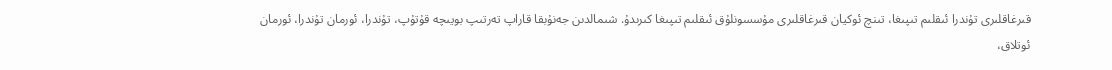قىرغاقلىرى تۇندرا ئىقلىم تىپىغا، تىنچ ئوكيان قىرغاقلىرى مۇسسونلۇق ئىقلىم تىپىغا كىرىدۇ. شىمالدىن جەنۇبقا قاراپ تەرتىپ بويىچە قۇتۇپ، تۇندرا، ئورمان تۇندرا، ئورمان ئوتلاق،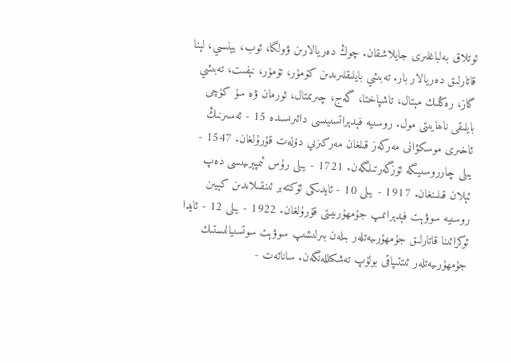ئوتلاق بەلباغلىرى جايلاشقان. چوڭ دەريالارىن ۋولگا، ئوب، يېنسىي، لېنا قاتارلىق دەريالار بار. تەبىئىي بايلىقلىرىدىن كۆمۈر، تۆمۈر، نېفىت، تەبىئىي گاز، رەڭلىك مېتال، تاشپاختا، گەج، چىرىمتال، ئورمان ۋە سۇ كۈچى بايلىقى ناھايىتى مول. روسىيە فېدېراتسىيىسى دائىرىسىدە 15 - ئەسىرنىڭ ئاخىرى موسكۋانى مەركەز قىلغان مەركىزىي دۆلەت قۇرۇلغان. 1547 - يىلى چارروسىيىگە ئۆزگەرتىلگەن. 1721 - يىلى رۇس ئىمپېرىيىسى دەپ ئېلان قىلىنغان. 1917 - يىلى 10 - ئايدىكى ئۆكتەبر ئىنقىلاىدىن كېيىن روسىيە سوۋېت فېدېراتىپ جۇمھۇرىيىتى قۇرۇلغان. 1922 - يىلى 12 - ئايدا ئوكرائىنا قاتارلىق جۇمھۇرىيەتلەر بىلەن بىرلىشىپ سوۋېت سوتسىيالىستىك جۇمھۇرىيەتلەر ئىتتىپاقى بولۇپ تەشكىللەنگەن. سانائەت -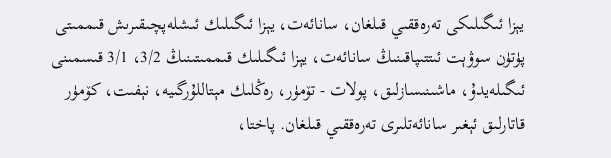يېزا ئىگىلىكى تەرەققىي قىلغان، سانائەت، يېزا ئىگىلىك ئىشلەپچىقىرىش قىممىتى پۈتۈن سوۋېت ئىتتىپاقىنىڭ سانائەت، يېزا ئىگىلىك قىممىتىنىڭ 3/2، 3/1 قىسمىنى ئىگىلەيدۇ، ماشىنىسازلىق، پولات - تۆمۈر، رەڭلىك مېتاللۇرگىيە، نېفىت، كۆمۈر قاتارلىق ئېغىر سانائەتلىرى تەرەققىي قىلغان. پاختا،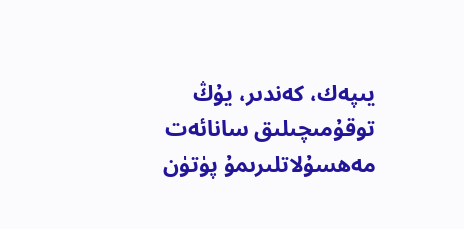يىپەك، كەندىر، يۇڭ توقۇمىچىلىق سانائەت مەھسۇلاتلىرىمۇ پۈتۈن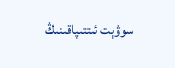سوۋېت ئىتتىپاقىنىڭ